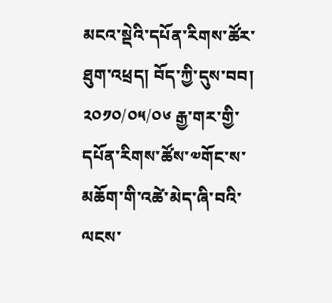མངའ་སྡེའི་དཔོན་རིགས་ཚོར་ཐུག་འཕྲད། བོད་ཀྱི་དུས་བབ། ༢༠༡༠/༠༥/༠༦ རྒྱ་གར་གྱི་དཔོན་རིགས་ཚོས་༧གོང་ས་མཆོག་གི་འཚེ་མེད་ཞི་བའི་ལངས་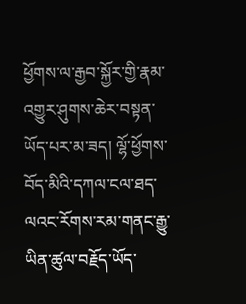ཕྱོགས་ལ་རྒྱབ་སྐྱོར་གྱི་རྣམ་འགྱུར་ཤུགས་ཆེར་བསྟན་ཡོད་པར་མ་ཟད། ལྷོ་ཕྱོགས་བོད་མིའི་དཀལ་ངལ་ཐད་ལའང་རོགས་རམ་གནང་རྒྱུ་ཡིན་ཚུལ་བརྗོད་ཡོད་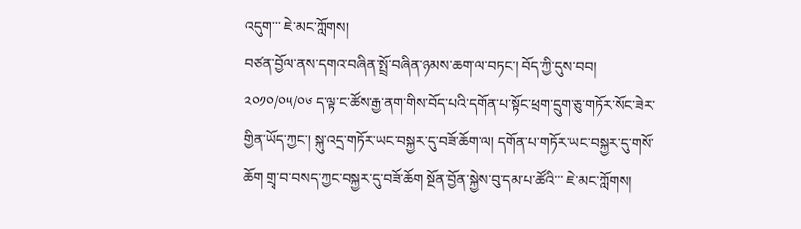འདུག་་་ ཇེ་མང་ཀློགས།
བཙན་བྱོལ་ནས་དགའ་བཞིན་སྤྲོ་བཞིན་ཉམས་ཆག་ལ་བཏང་། བོད་ཀྱི་དུས་བབ། ༢༠༡༠/༠༥/༠༦ ད་ལྟ་ང་ཚོས་རྒྱ་ནག་གིས་བོད་པའི་དགོན་པ་སྟོང་ཕྲག་དྲུག་ཅུ་གཏོར་སོང་ཟེར་གྱིན་ཡོད་ཀྱང་། སྐུ་འདྲ་གཏོར་ཡང་བསྐྱར་དུ་བཟོ་ཆོག་ལ། དགོན་པ་གཏོར་ཡང་བསྐྱར་དུ་གསོ་ཆོག གྲྭ་བ་བསད་ཀྱང་བསྐྱར་དུ་བཟོ་ཆོག སྔོན་བྱོན་སྐྱེས་བུ་དམ་པ་ཚོའི་་་ ཇེ་མང་ཀློགས།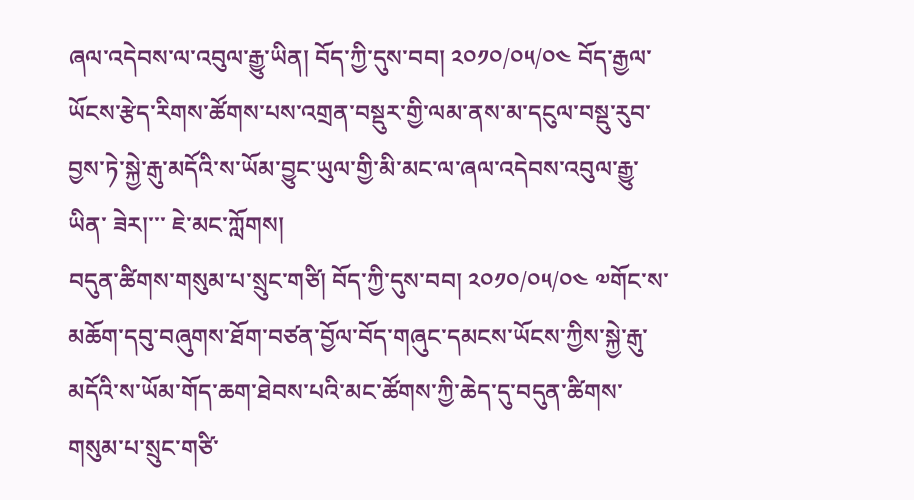ཞལ་འདེབས་ལ་འབུལ་རྒྱུ་ཡིན། བོད་ཀྱི་དུས་བབ། ༢༠༡༠/༠༥/༠༤ བོད་རྒྱལ་ཡོངས་རྩེད་རིགས་ཚོགས་པས་འགྲན་བསྡུར་གྱི་ལམ་ནས་མ་དངུལ་བསྡུ་རུབ་ བྱས་ཏེ་སྐྱེ་རྒུ་མདོའི་ས་ཡོམ་བྱུང་ཡུལ་གྱི་མི་མང་ལ་ཞལ་འདེབས་འབུལ་རྒྱུ་ཡིན་ ཟེར།་་་ ཇེ་མང་ཀློགས།
བདུན་ཚིགས་གསུམ་པ་སྲུང་གཙི། བོད་ཀྱི་དུས་བབ། ༢༠༡༠/༠༥/༠༤ ༧གོང་ས་མཆོག་དབུ་བཞུགས་ཐོག་བཙན་བྱོལ་བོད་གཞུང་དམངས་ཡོངས་ཀྱིས་སྐྱེ་རྒུ་མདོའི་ས་ཡོམ་གོད་ཆག་ཐེབས་པའི་མང་ཚོགས་ཀྱི་ཆེད་དུ་བདུན་ཚིགས་གསུམ་པ་སྲུང་གཙི་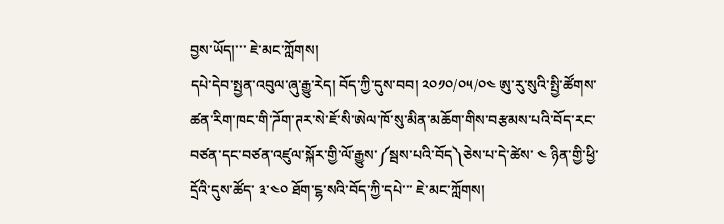བྱས་ཡོད།་་་ ཇེ་མང་ཀློགས།
དཔེ་དེབ་སྤྱན་འབུལ་ཞུ་རྒྱུ་རེད། བོད་ཀྱི་དུས་བབ། ༢༠༡༠/༠༥/༠༤ ཨུ་རུ་སུའི་སྤྱི་ཚོགས་ཚན་རིག་ཁང་གི་ཌོག་ཊར་སེ་ཇོ་སི་ཨེལ་ཁོ་སུ་མིན་མཆོག་གིས་བརྩམས་པའི་བོད་རང་བཙན་དང་བཙན་འཛུལ་སྐོར་གྱི་ལོ་རྒྱུས་༼སྦས་པའི་བོད༽ཅེས་པ་དེ་ཚེས་ ༤ ཉིན་གྱི་ཕྱི་དྲོའི་དུས་ཚོད་ ༣་༤༠ ཐོག་ངྷ་སའི་བོད་ཀྱི་དཔེ་་་ ཇེ་མང་ཀློགས།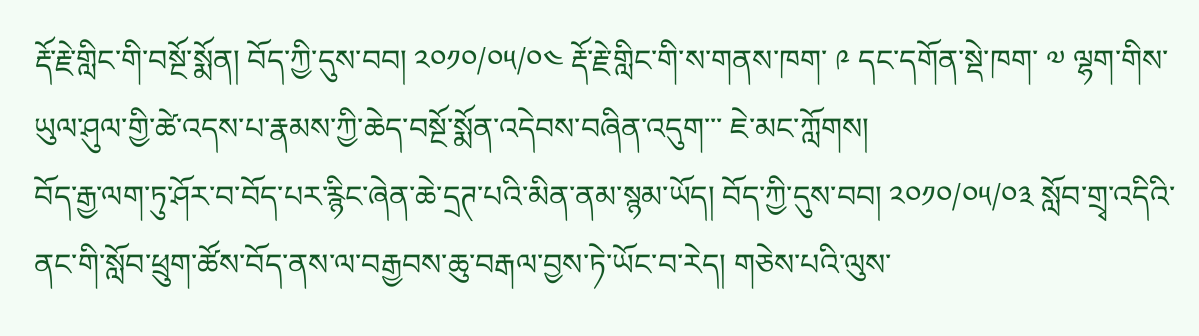རྡོ་རྗེ་གླིང་གི་བསྔོ་སྨོན། བོད་ཀྱི་དུས་བབ། ༢༠༡༠/༠༥/༠༤ རྡོ་རྗེ་གླིང་གི་ས་གནས་ཁག་ ༩ དང་དགོན་སྡེ་ཁག་ ༧ ལྷག་གིས་ཡུལ་ཤུལ་གྱི་ཚེ་འདས་པ་རྣམས་ཀྱི་ཆེད་བསྔོ་སྨོན་འདེབས་བཞིན་འདུག་་་ ཇེ་མང་ཀློགས།
བོད་རྒྱ་ལག་ཏུ་ཤོར་བ་བོད་པར་རྙིང་ཞེན་ཆེ་དྲཊ་པའི་མིན་ནམ་སྙམ་ཡོད། བོད་ཀྱི་དུས་བབ། ༢༠༡༠/༠༥/༠༣ སློབ་གྲྭ་འདིའི་ནང་གི་སློབ་ཕྲུག་ཚོས་བོད་ནས་ལ་བརྒྱབས་ཆུ་བརྒལ་བྱས་ཏེ་ཡོང་བ་རེད། གཅེས་པའི་ལུས་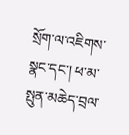སྲོག་ལ་འཇིགས་སྣང་དང་། ཕ་མ་སྤུན་མཆེད་བྲལ་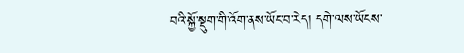བའི་སྐྱོ་སྡུག་གི་འོག་ནས་ཡོང་བ་རེད། དགེ་ལས་ཡོངས་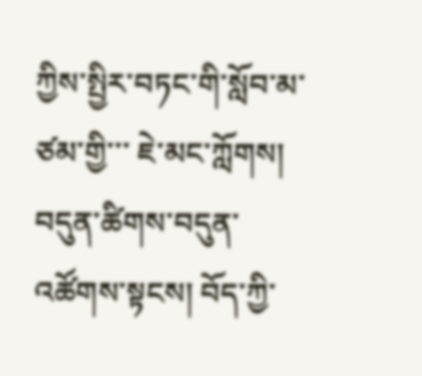ཀྱིས་སྤྱིར་བཏང་གི་སློབ་མ་ཙམ་གྱི་་་ ཇེ་མང་ཀློགས།
བདུན་ཚིགས་བདུན་འཚོགས་སྟངས། བོད་ཀྱི་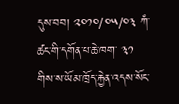དུས་བབ། ༢༠༡༠/༠༥/༠༣ ཀཾ་ཚང་གི་དགོན་པ་ཆེ་ཁག་ ༣༡ གིས་ས་ཡོམ་ཁྲོད་རྐྱེན་འདས་སོང་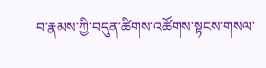བ་རྣམས་ཀྱི་བདུན་ཚིགས་འཚོགས་སྟངས་གསལ་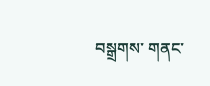བསྒྲགས་ གནང་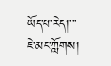ཡོད་པ་རེད།་་་ ཇེ་མང་ཀློགས།